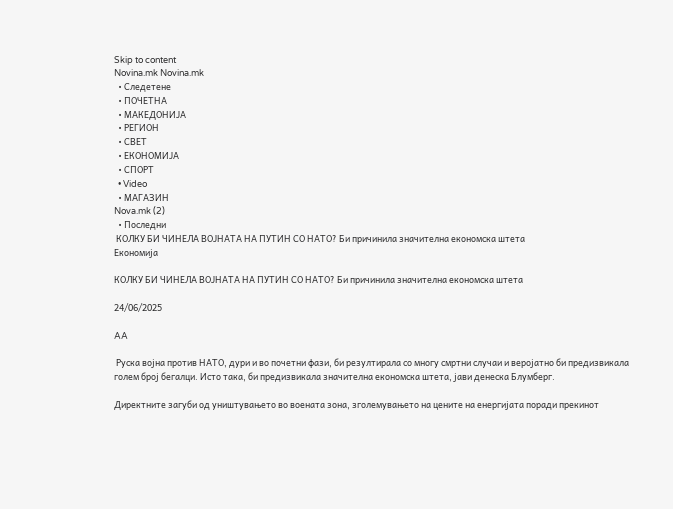Skip to content
Novina.mk Novina.mk
  • Следетене
  • ПОЧЕТНА
  • МАКЕДОНИЈА
  • РЕГИОН
  • СВЕТ
  • ЕКОНОМИЈА
  • СПОРТ
  • Video
  • МАГАЗИН
Nova.mk (2)
  • Последни
 КОЛКУ БИ ЧИНЕЛА ВОЈНАТА НА ПУТИН СО НАТО? Би причинила значителна економска штета
Економија

КОЛКУ БИ ЧИНЕЛА ВОЈНАТА НА ПУТИН СО НАТО? Би причинила значителна економска штета

24/06/2025

AA

 Руска војна против НАТО, дури и во почетни фази, би резултирала со многу смртни случаи и веројатно би предизвикала голем број бегалци. Исто така, би предизвикала значителна економска штета, јави денеска Блумберг.

Директните загуби од уништувањето во воената зона, зголемувањето на цените на енергијата поради прекинот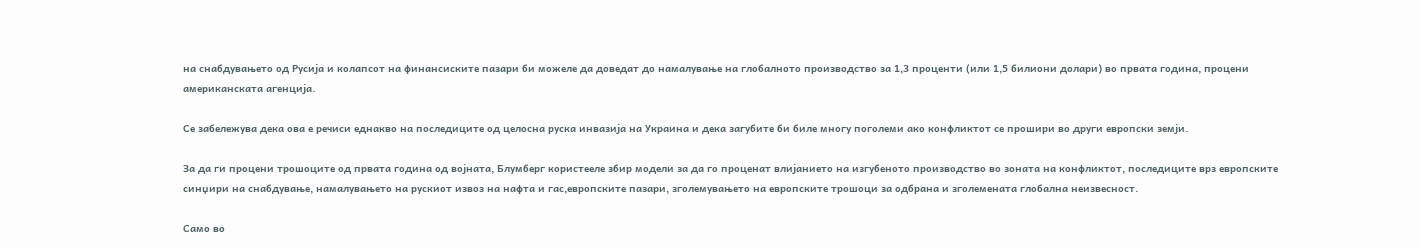на снабдувањето од Русија и колапсот на финансиските пазари би можеле да доведат до намалување на глобалното производство за 1,3 проценти (или 1,5 билиони долари) во првата година, процени американската агенција.

Се забележува дека ова е речиси еднакво на последиците од целосна руска инвазија на Украина и дека загубите би биле многу поголеми ако конфликтот се прошири во други европски земји.

За да ги процени трошоците од првата година од војната, Блумберг користееле збир модели за да го проценат влијанието на изгубеното производство во зоната на конфликтот, последиците врз европските синџири на снабдување, намалувањето на рускиот извоз на нафта и гас,европските пазари, зголемувањето на европските трошоци за одбрана и зголемената глобална неизвесност.

Само во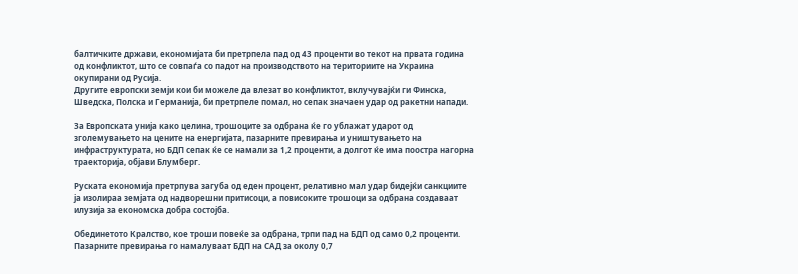балтичките држави, економијата би претрпела пад од 43 проценти во текот на првата година од конфликтот, што се совпаѓа со падот на производството на териториите на Украина окупирани од Русија.
Другите европски земји кои би можеле да влезат во конфликтот, вклучувајќи ги Финска, Шведска, Полска и Германија, би претрпеле помал, но сепак значаен удар од ракетни напади.

За Европската унија како целина, трошоците за одбрана ќе го ублажат ударот од зголемувањето на цените на енергијата, пазарните превирања и уништувањето на инфраструктурата, но БДП сепак ќе се намали за 1,2 проценти, а долгот ќе има поостра нагорна траекторија, објави Блумберг.

Руската економија претрпува загуба од еден процент, релативно мал удар бидејќи санкциите ја изолираа земјата од надворешни притисоци, а повисоките трошоци за одбрана создаваат илузија за економска добра состојба.

Обединетото Кралство, кое троши повеќе за одбрана, трпи пад на БДП од само 0,2 проценти. Пазарните превирања го намалуваат БДП на САД за околу 0,7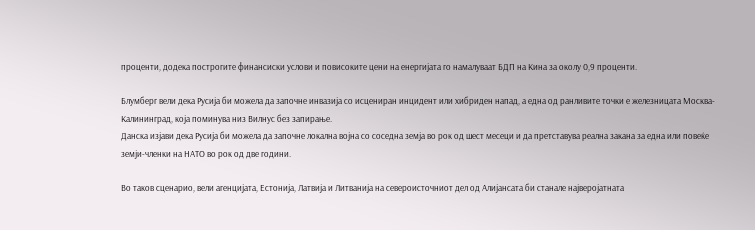проценти, додека построгите финансиски услови и повисоките цени на енергијата го намалуваат БДП на Кина за околу 0,9 проценти.

Блумберг вели дека Русија би можела да започне инвазија со исцениран инцидент или хибриден напад, а една од ранливите точки е железницата Москва-Калининград, која поминува низ Вилнус без запирање.
Данска изјави дека Русија би можела да започне локална војна со соседна земја во рок од шест месеци и да претставува реална закана за една или повеќе земји-членки на НАТО во рок од две години.

Во таков сценарио, вели агенцијата, Естонија, Латвија и Литванија на североисточниот дел од Алијансата би станале најверојатната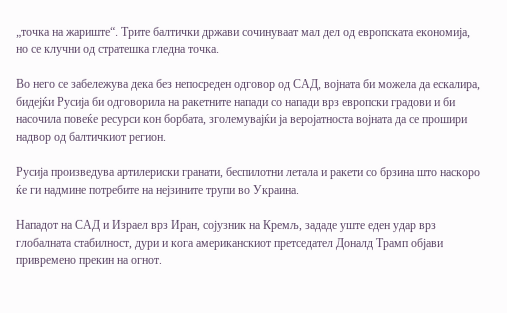„точка на жариште“. Трите балтички држави сочинуваат мал дел од европската економија, но се клучни од стратешка гледна точка.

Во него се забележува дека без непосреден одговор од САД, војната би можела да ескалира, бидејќи Русија би одговорила на ракетните напади со напади врз европски градови и би насочила повеќе ресурси кон борбата, зголемувајќи ја веројатноста војната да се прошири надвор од балтичкиот регион.

Русија произведува артилериски гранати, беспилотни летала и ракети со брзина што наскоро ќе ги надмине потребите на нејзините трупи во Украина.

Нападот на САД и Израел врз Иран, сојузник на Кремљ, зададе уште еден удар врз глобалната стабилност, дури и кога американскиот претседател Доналд Трамп објави привремено прекин на огнот.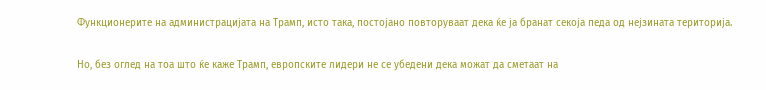Функционерите на администрацијата на Трамп, исто така, постојано повторуваат дека ќе ја бранат секоја педа од нејзината територија.

Но, без оглед на тоа што ќе каже Трамп, европските лидери не се убедени дека можат да сметаат на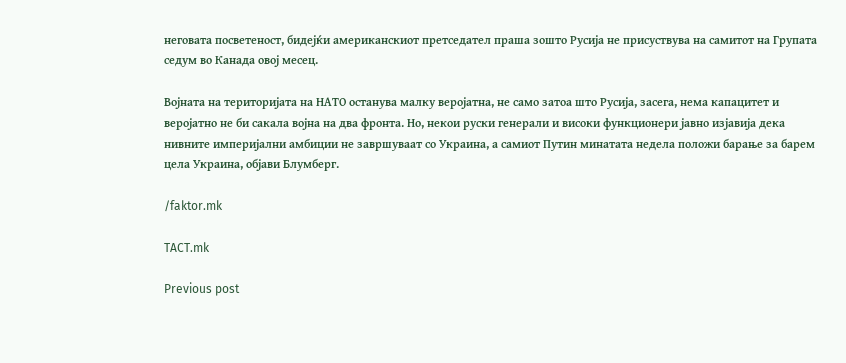неговата посветеност, бидејќи американскиот претседател праша зошто Русија не присуствува на самитот на Групата седум во Канада овој месец.

Војната на територијата на НАТО останува малку веројатна, не само затоа што Русија, засега, нема капацитет и веројатно не би сакала војна на два фронта. Но, некои руски генерали и високи функционери јавно изјавија дека нивните империјални амбиции не завршуваат со Украина, а самиот Путин минатата недела положи барање за барем цела Украина, објави Блумберг.

/faktor.mk

TACT.mk

Previous post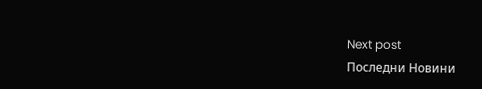Next post
Последни Новини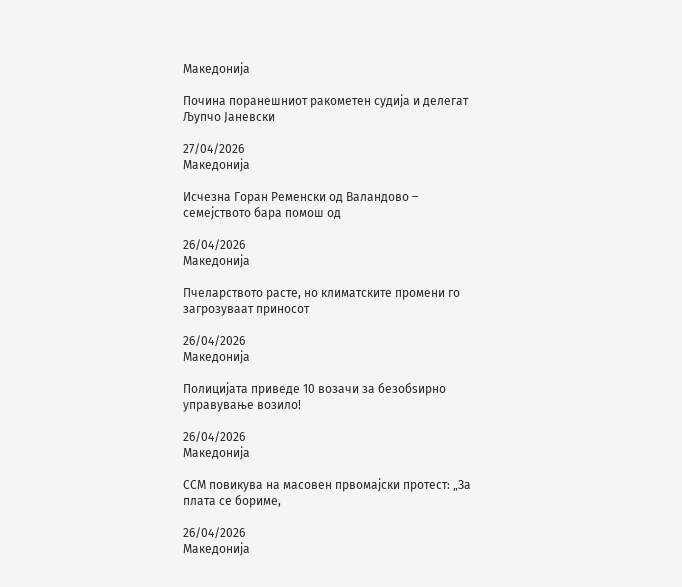Македонија

Почина поранешниот ракометен судија и делегат Љупчо Јаневски

27/04/2026
Македонија

Исчезна Горан Ременски од Валандово – семејството бара помош од

26/04/2026
Македонија

Пчеларството расте, но климатските промени го загрозуваат приносот

26/04/2026
Македонија

Полицијата приведе 10 возачи за безобѕирно управување возило!

26/04/2026
Македонија

ССМ повикува на масовен првомајски протест: „За плата се бориме,

26/04/2026
Македонија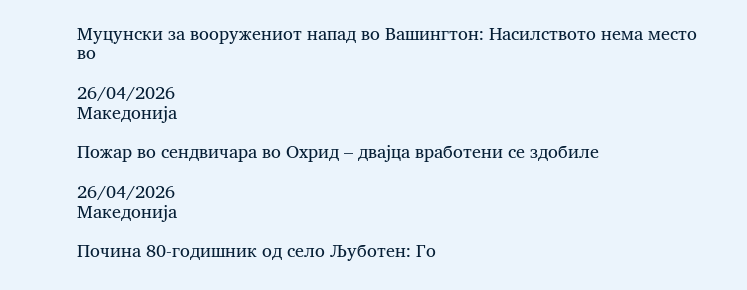Муцунски за вооружениот напад во Вашингтон: Насилството нема место во

26/04/2026
Македонија

Пожар во сендвичара во Охрид – двајца вработени се здобиле

26/04/2026
Македонија

Почина 80-годишник од село Љуботен: Го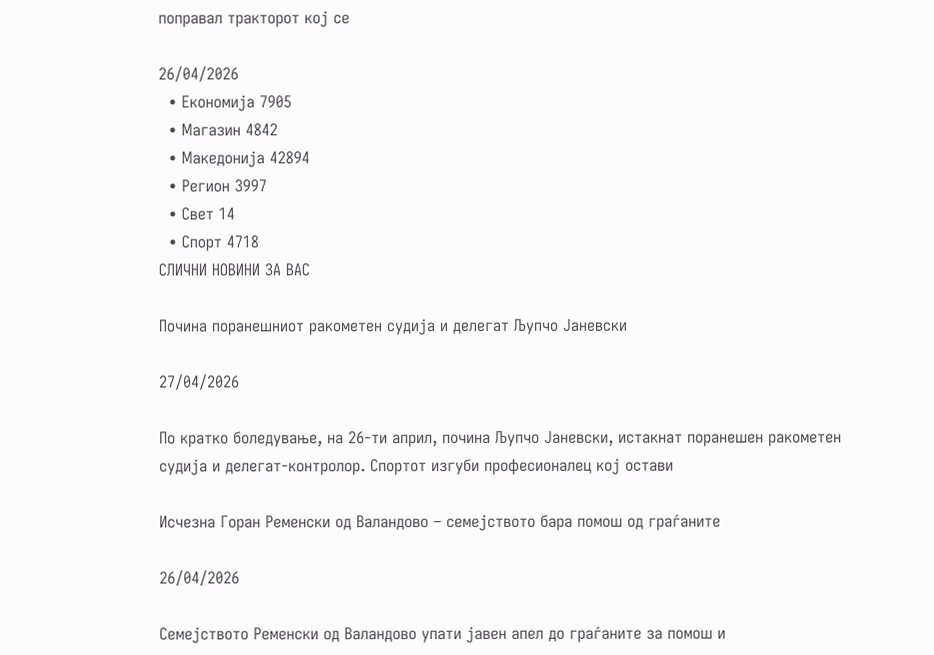поправал тракторот кој се

26/04/2026
  • Економија 7905
  • Магазин 4842
  • Македонија 42894
  • Регион 3997
  • Свет 14
  • Спорт 4718
СЛИЧНИ НОВИНИ ЗА ВАС

Почина поранешниот ракометен судија и делегат Љупчо Јаневски

27/04/2026

По кратко боледување, на 26-ти април, почина Љупчо Јаневски, истакнат поранешен ракометен судија и делегат-контролор. Спортот изгуби професионалец кој остави

Исчезна Горан Ременски од Валандово – семејството бара помош од граѓаните

26/04/2026

Семејството Ременски од Валандово упати јавен апел до граѓаните за помош и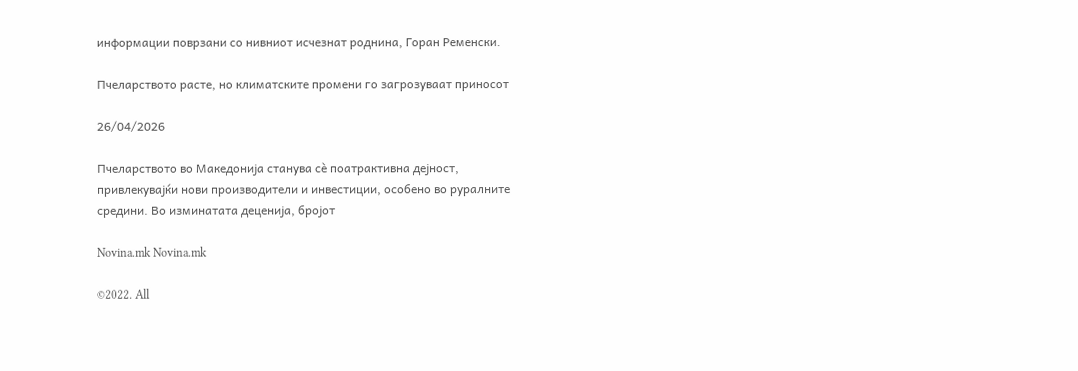информации поврзани со нивниот исчезнат роднина, Горан Ременски.

Пчеларството расте, но климатските промени го загрозуваат приносот

26/04/2026

Пчеларството во Македонија станува сè поатрактивна дејност, привлекувајќи нови производители и инвестиции, особено во руралните средини. Во изминатата деценија, бројот

Novina.mk Novina.mk

©2022. All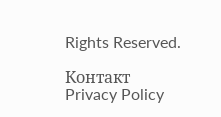Rights Reserved.

Контакт
Privacy Policy